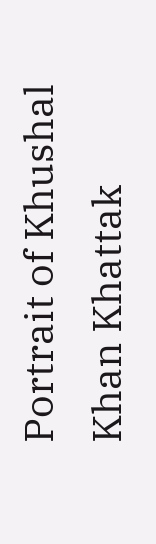Portrait of Khushal Khan Khattak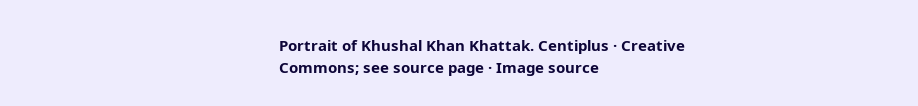Portrait of Khushal Khan Khattak. Centiplus · Creative Commons; see source page · Image source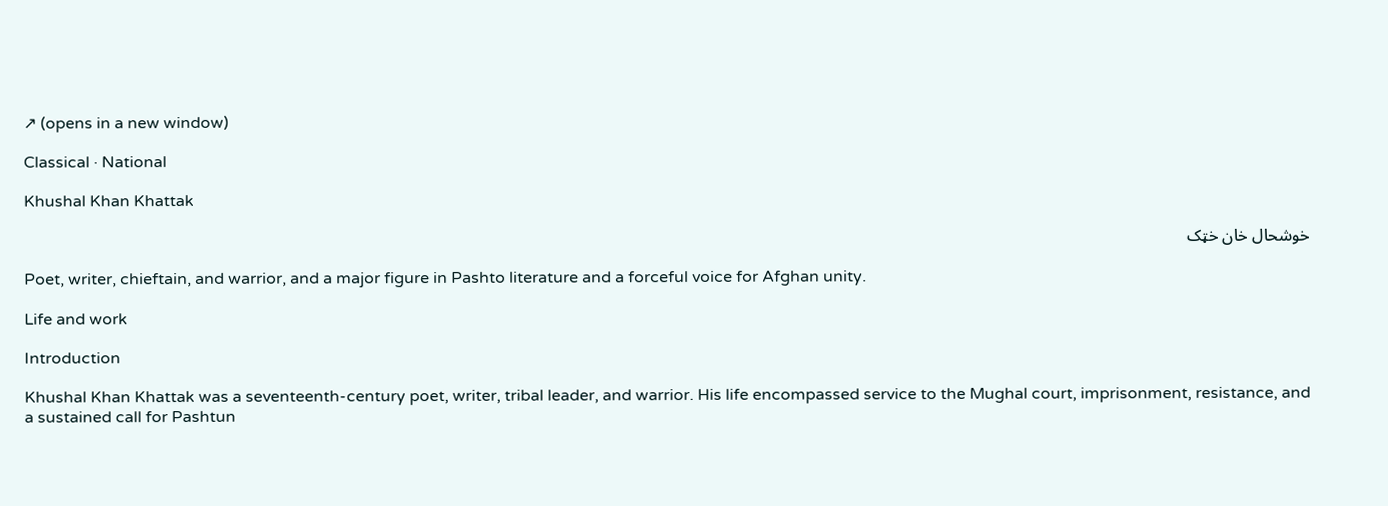↗ (opens in a new window)

Classical · National

Khushal Khan Khattak

خوشحال خان خټک

Poet, writer, chieftain, and warrior, and a major figure in Pashto literature and a forceful voice for Afghan unity.

Life and work

Introduction

Khushal Khan Khattak was a seventeenth-century poet, writer, tribal leader, and warrior. His life encompassed service to the Mughal court, imprisonment, resistance, and a sustained call for Pashtun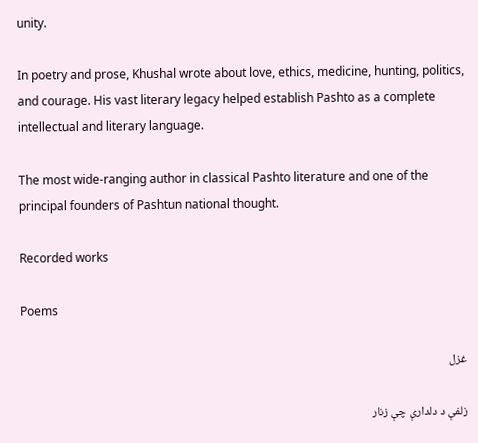unity.

In poetry and prose, Khushal wrote about love, ethics, medicine, hunting, politics, and courage. His vast literary legacy helped establish Pashto as a complete intellectual and literary language.

The most wide-ranging author in classical Pashto literature and one of the principal founders of Pashtun national thought.

Recorded works

Poems

غزل

زلفې د دلدارې چې زنار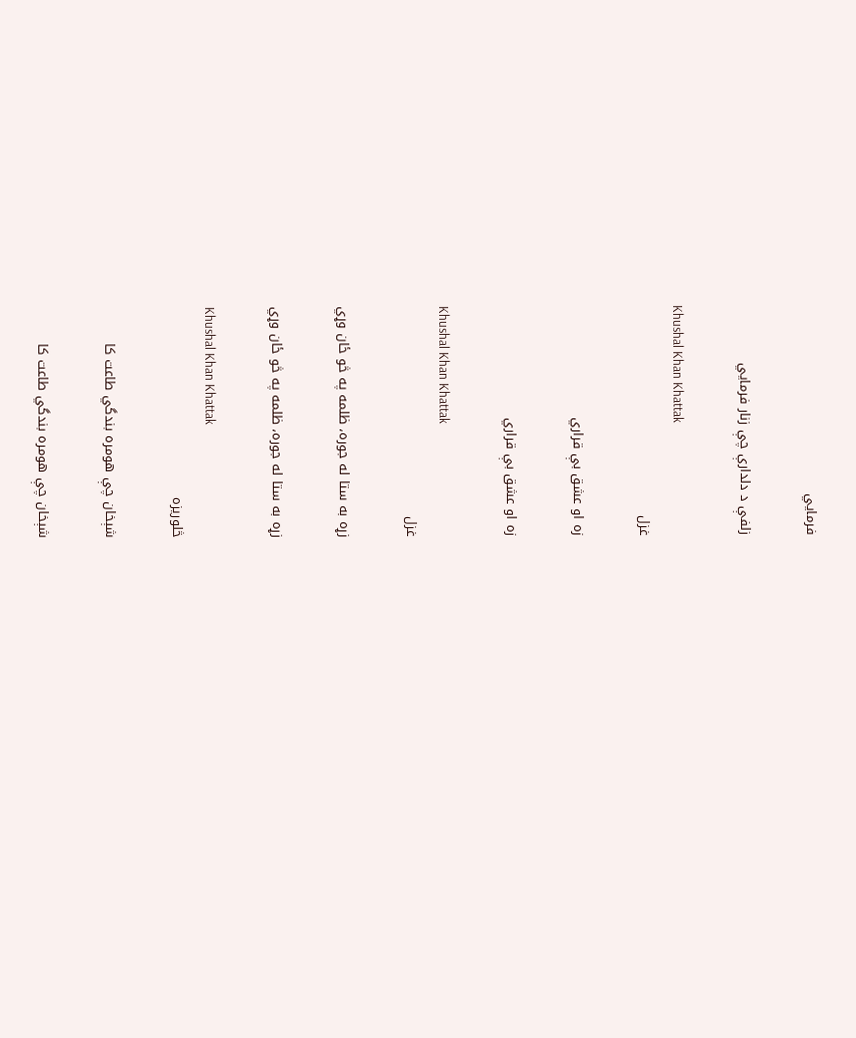فرمايي

زلفې د دلدارې چې زنار فرمايي

Khushal Khan Khattak
غزل

زه او عشق بې قراري

زه او عشق بې قراري

Khushal Khan Khattak
غزل

زړه به ستا له جوره، ظلمه په څو ځان وړي

زړه به ستا له جوره، ظلمه په څو ځان وړي

Khushal Khan Khattak
څلوريزه

شېخان چې هومره بندگي طاعت کا

شېخان چې هومره بندگي طاعت کا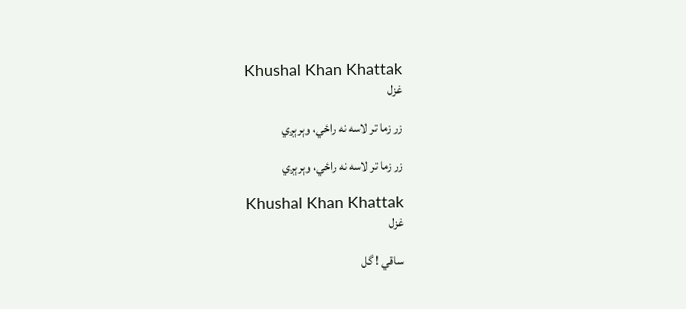Khushal Khan Khattak
غزل

زر زما تر لاسه نه راځي، وېرېږي

زر زما تر لاسه نه راځي، وېرېږي

Khushal Khan Khattak
غزل

ساقي ! گل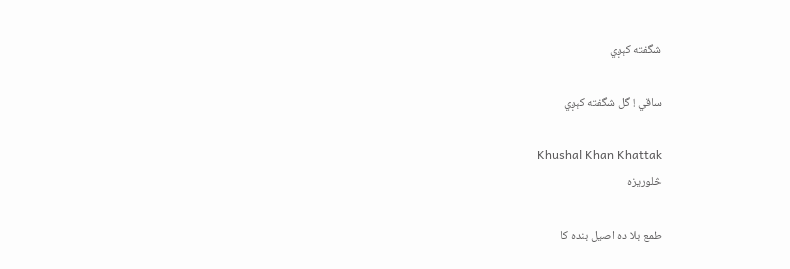شگفته کېږي

ساقي ! گل شگفته کېږي

Khushal Khan Khattak
څلوريزه

طمع بلا ده اصيل بنده کا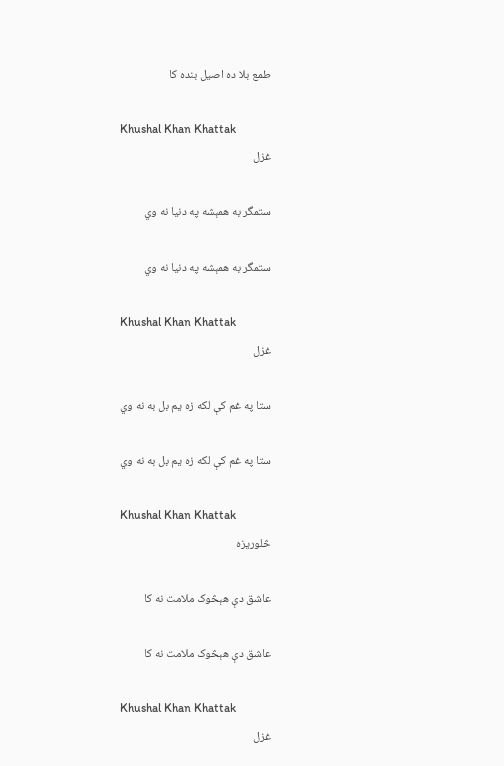طمع بلا ده اصيل بنده کا

Khushal Khan Khattak
غزل

ستمگر به همېشه په دنيا نه وي

ستمگر به همېشه په دنيا نه وي

Khushal Khan Khattak
غزل

ستا په غم کې لکه زه يم بل به نه وي

ستا په غم کې لکه زه يم بل به نه وي

Khushal Khan Khattak
څلوريزه

عاشق دې هېڅوک ملامت نه کا

عاشق دې هېڅوک ملامت نه کا

Khushal Khan Khattak
غزل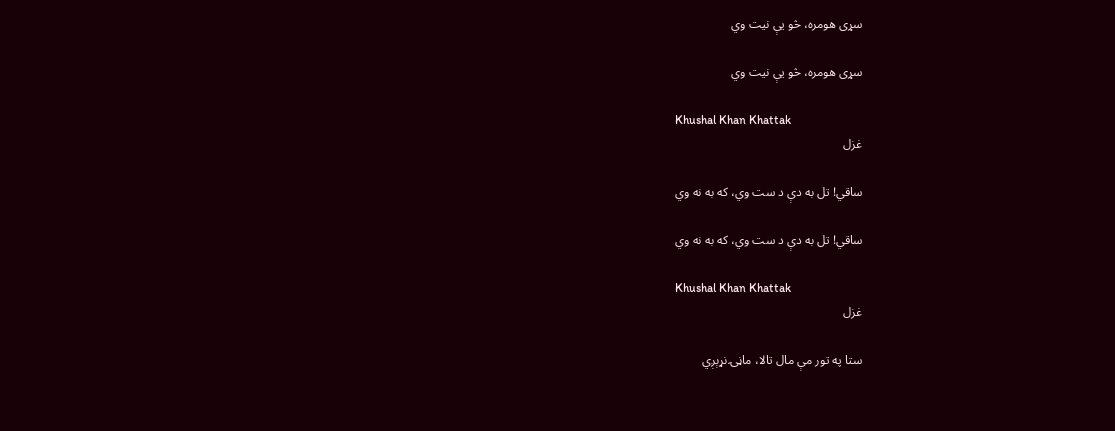سړی هومره، څو يې نيت وي

سړی هومره، څو يې نيت وي

Khushal Khan Khattak
غزل

ساقي! تل به دې د ست وي، که به نه وي

ساقي! تل به دې د ست وي، که به نه وي

Khushal Khan Khattak
غزل

ستا په تور مې مال تالا، ماڼۍ نړېږي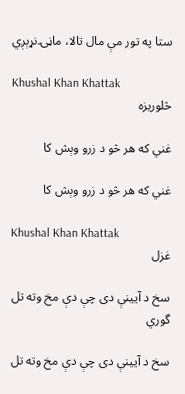ستا په تور مې مال تالا، ماڼۍ نړېږي

Khushal Khan Khattak
څلوريزه

غني که هر څو د زرو وېش کا

غني که هر څو د زرو وېش کا

Khushal Khan Khattak
غزل

سخ د آيينې دی چې دې مخ وته تل گوري

سخ د آيينې دی چې دې مخ وته تل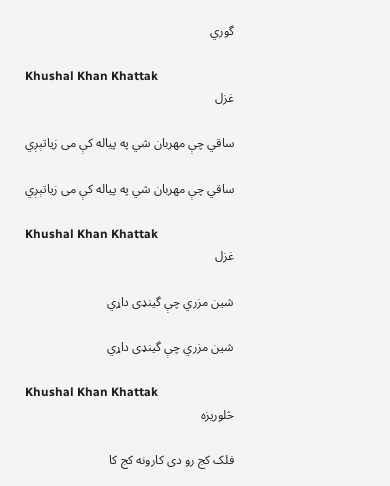گوري

Khushal Khan Khattak
غزل

ساقي چې مهربان شي په پياله کې می زياتېږي

ساقي چې مهربان شي په پياله کې می زياتېږي

Khushal Khan Khattak
غزل

شين مزري چې گينډی داړي

شين مزري چې گينډی داړي

Khushal Khan Khattak
څلوريزه

فلک کج رو دی کارونه کج کا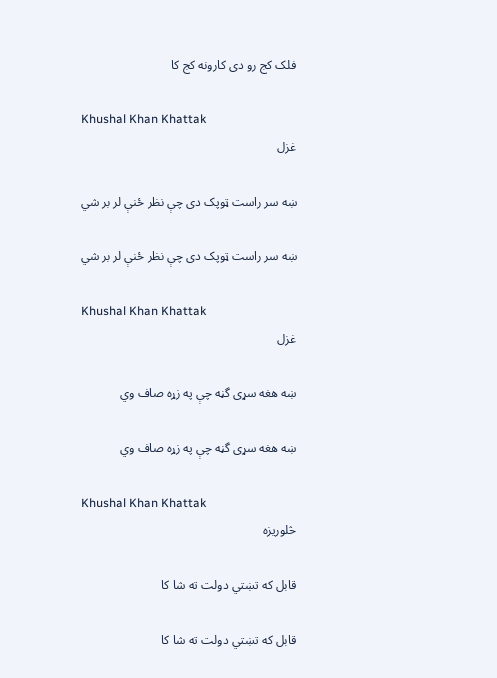فلک کج رو دی کارونه کج کا

Khushal Khan Khattak
غزل

ښه سر راست ټوپک دی چې نظر ځنې لر بر شي

ښه سر راست ټوپک دی چې نظر ځنې لر بر شي

Khushal Khan Khattak
غزل

ښه هغه سړی گڼه چې په زړه صاف وي

ښه هغه سړی گڼه چې په زړه صاف وي

Khushal Khan Khattak
څلوريزه

قابل که تښتي دولت ته شا کا

قابل که تښتي دولت ته شا کا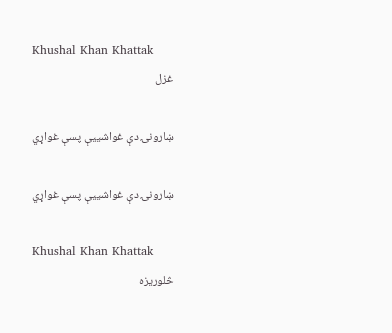Khushal Khan Khattak
غزل

ښارونۍ دې غواشييې پسې غواړي

ښارونۍ دې غواشييې پسې غواړي

Khushal Khan Khattak
څلوريزه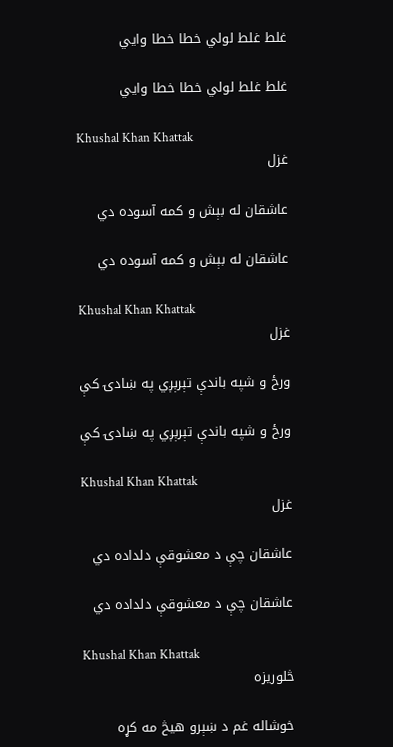غلط غلط لولي خطا خطا وايي

غلط غلط لولي خطا خطا وايي

Khushal Khan Khattak
غزل

عاشقان له بېش و کمه آسوده دي

عاشقان له بېش و کمه آسوده دي

Khushal Khan Khattak
غزل

ورځ و شپه باندې تېرېږي په ښادۍ کې

ورځ و شپه باندې تېرېږي په ښادۍ کې

Khushal Khan Khattak
غزل

عاشقان چې د معشوقې دلداده دي

عاشقان چې د معشوقې دلداده دي

Khushal Khan Khattak
څلوريزه

خوشاله غم د ښېرو هيڅ مه کړه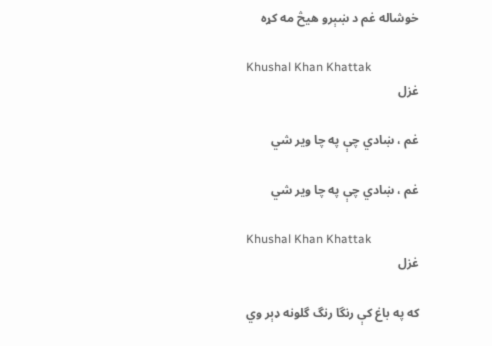خوشاله غم د ښېرو هيڅ مه کړه

Khushal Khan Khattak
غزل

غم ، ښادي چې په چا وير شي

غم ، ښادي چې په چا وير شي

Khushal Khan Khattak
غزل

که په باغ کې رنگا رنگ گلونه ډېر وي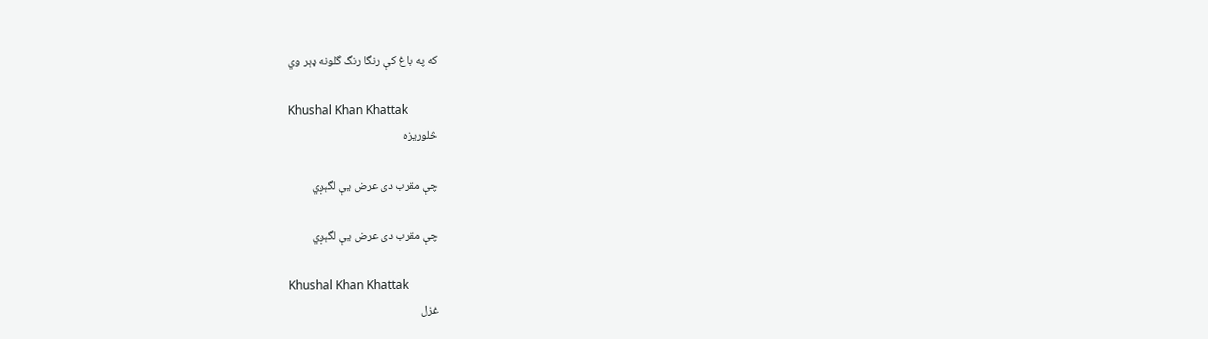که په باغ کې رنگا رنگ گلونه ډېر وي

Khushal Khan Khattak
څلوريزه

چې مقرب دی عرض يې لگېږي

چې مقرب دی عرض يې لگېږي

Khushal Khan Khattak
غزل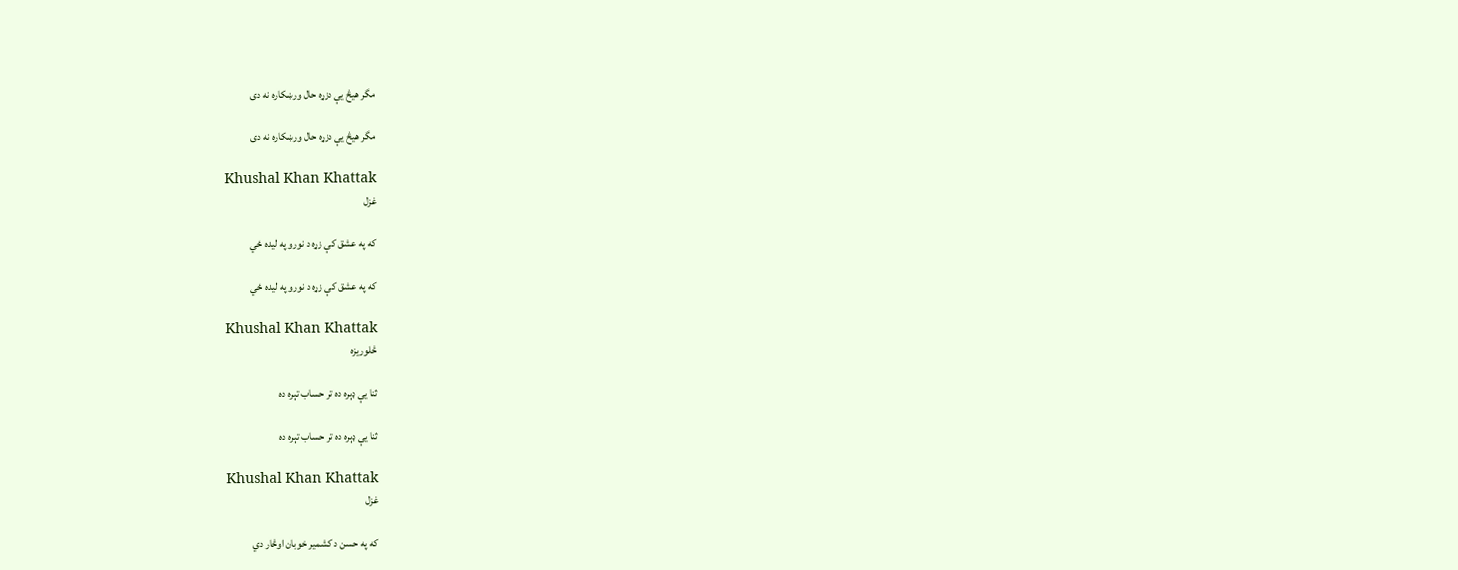مگر هيڅ يې دزړه حال ورښکاره نه دی

مگر هيڅ يې دزړه حال ورښکاره نه دی

Khushal Khan Khattak
غزل

که په عشق کې زړه د نورو په ليده ځي

که په عشق کې زړه د نورو په ليده ځي

Khushal Khan Khattak
څلوريزه

ثنا يې ډېره ده تر حساب تېره ده

ثنا يې ډېره ده تر حساب تېره ده

Khushal Khan Khattak
غزل

که په حسن د کشمير خوبان اوڅار دي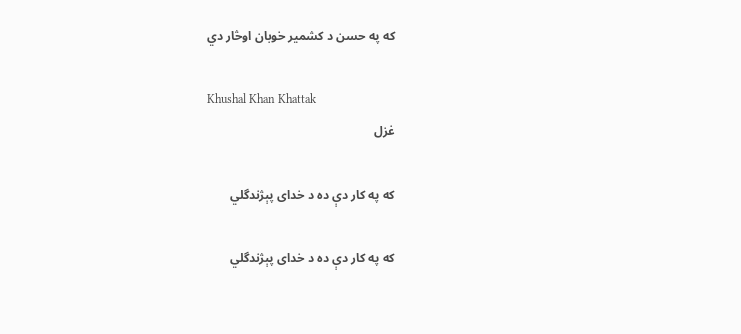که په حسن د کشمير خوبان اوڅار دي

Khushal Khan Khattak
غزل

که په کار دې ده د خدای پېژندگلي

که په کار دې ده د خدای پېژندگلي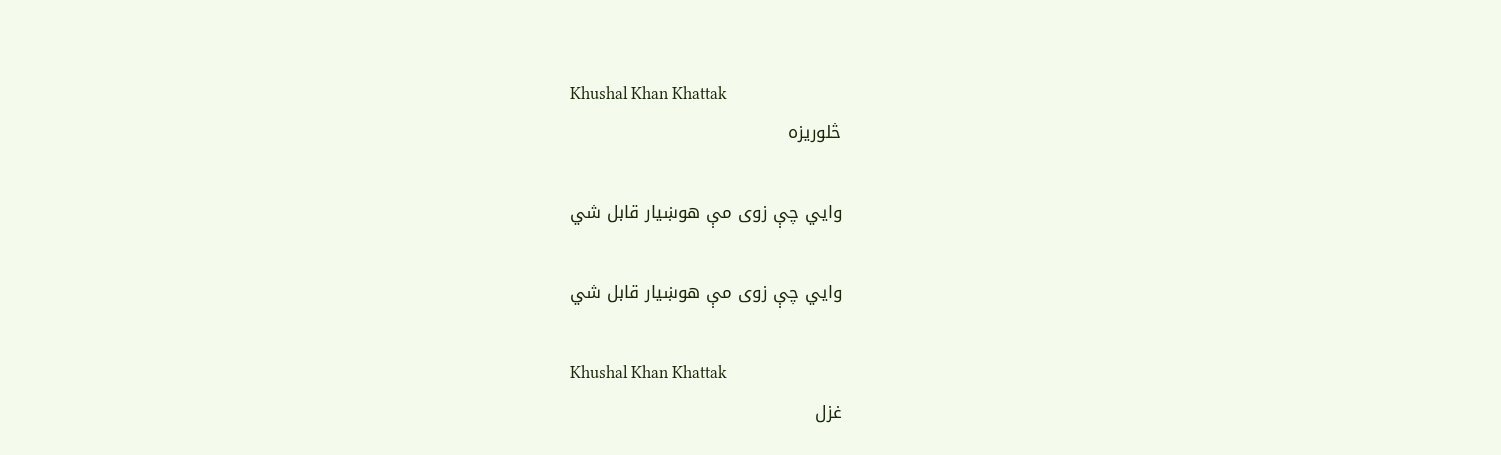Khushal Khan Khattak
څلوريزه

وايي چې زوی مې هوښيار قابل شي

وايي چې زوی مې هوښيار قابل شي

Khushal Khan Khattak
غزل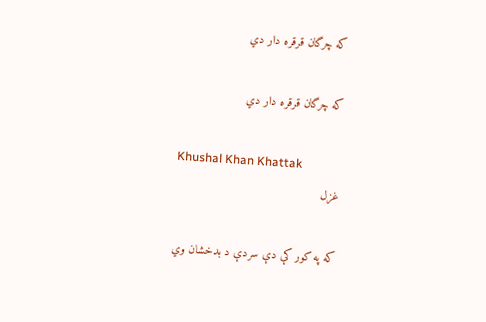که چرگان قرقره دار دي

که چرگان قرقره دار دي

Khushal Khan Khattak
غزل

که په کور کې دې سردې د بدخشان وي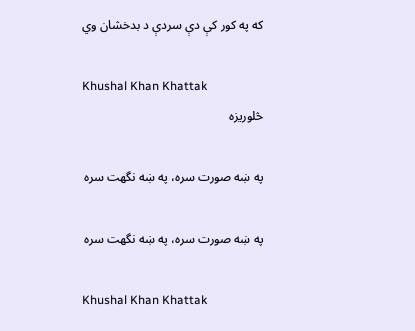که په کور کې دې سردې د بدخشان وي

Khushal Khan Khattak
څلوريزه

په ښه صورت سره، په ښه نگهت سره

په ښه صورت سره، په ښه نگهت سره

Khushal Khan Khattak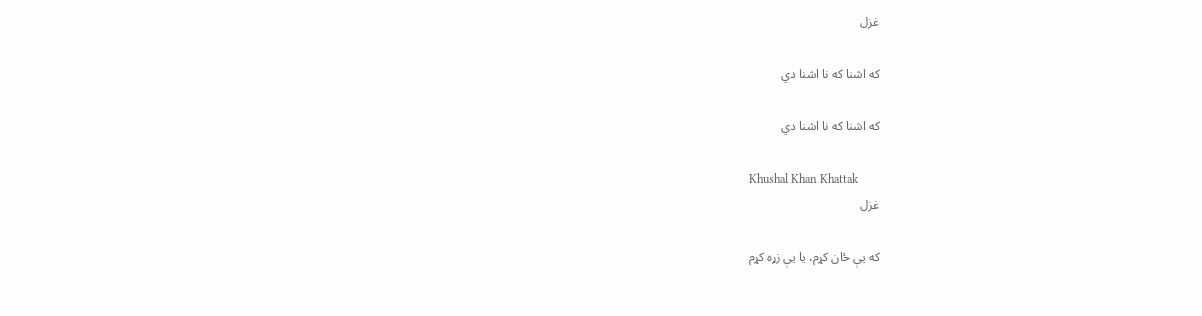غزل

که اشنا که نا اشنا دي

که اشنا که نا اشنا دي

Khushal Khan Khattak
غزل

که يې ځان کړم، يا يې زړه کړم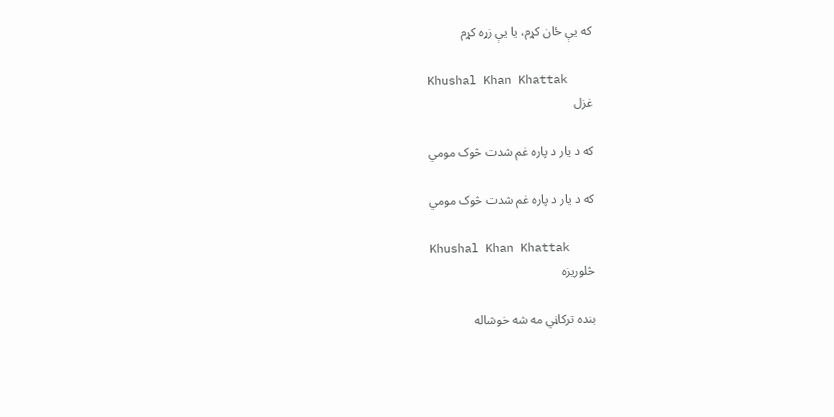که يې ځان کړم، يا يې زړه کړم

Khushal Khan Khattak
غزل

که د يار د پاره غم شدت څوک مومي

که د يار د پاره غم شدت څوک مومي

Khushal Khan Khattak
څلوريزه

بنده ترکاڼي مه شه خوشاله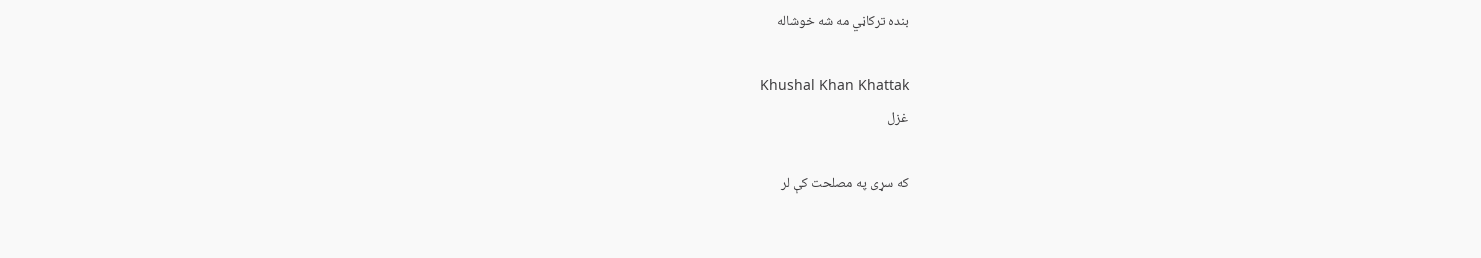بنده ترکاڼي مه شه خوشاله

Khushal Khan Khattak
غزل

که سړی په مصلحت کې لر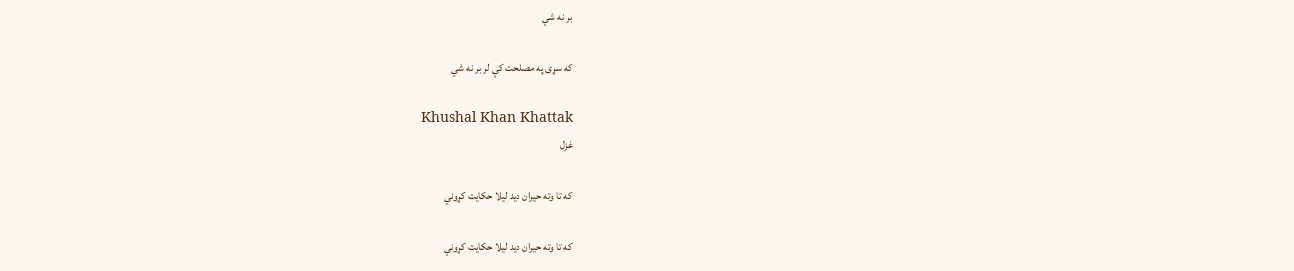بر نه شي

که سړی په مصلحت کې لر بر نه شي

Khushal Khan Khattak
غزل

که تا وته حيران ديد ليلا حکايت کړوني

که تا وته حيران ديد ليلا حکايت کړوني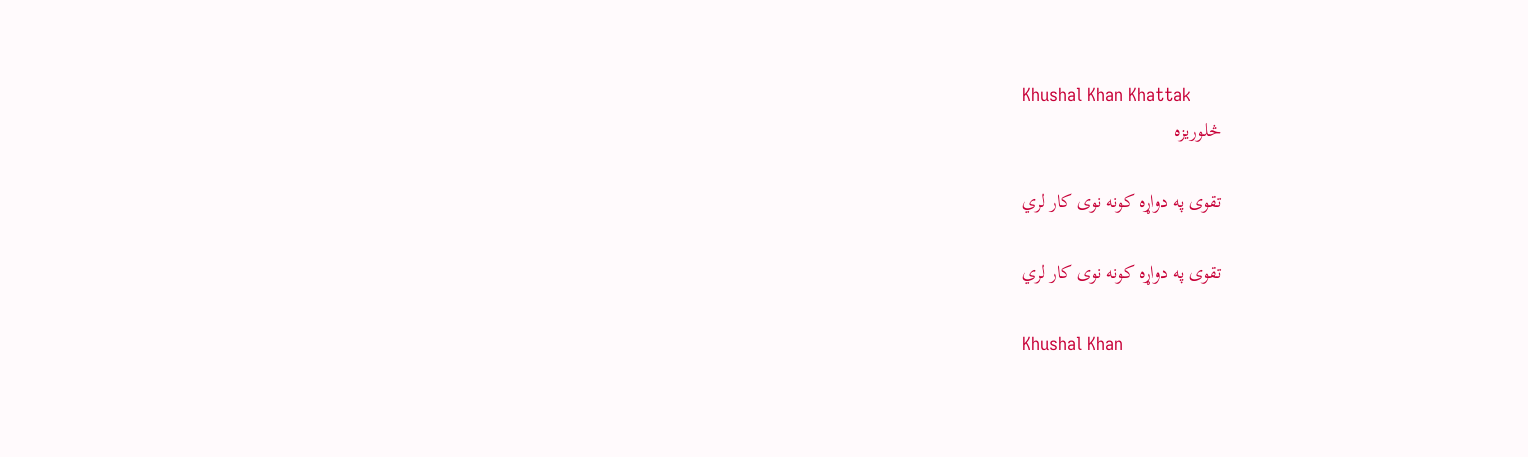Khushal Khan Khattak
څلوريزه

تقوی په دواړه کونه نوی کار لري

تقوی په دواړه کونه نوی کار لري

Khushal Khan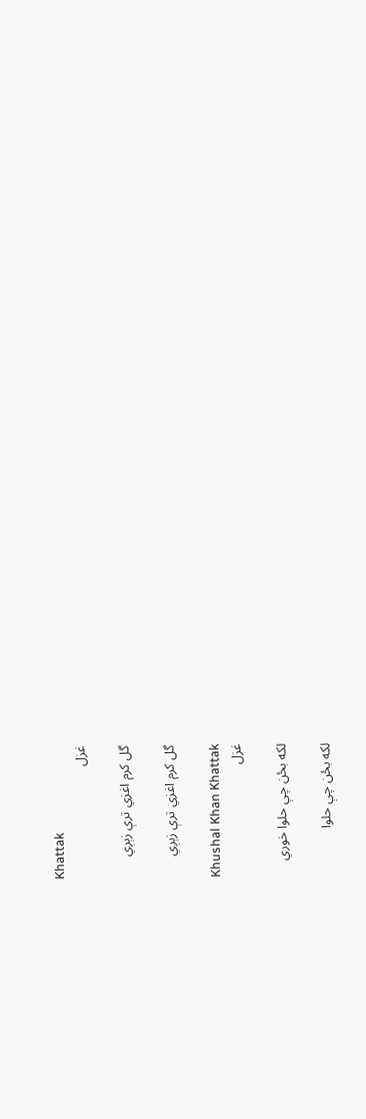Khattak
غزل

گل کرم اغزي ترې زېږي

گل کرم اغزي ترې زېږي

Khushal Khan Khattak
غزل

لکه بځن چې حلوا خوري

لکه بځن چې حلوا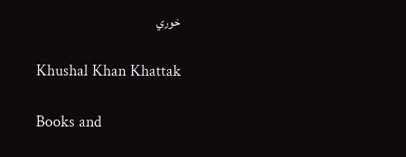خوري

Khushal Khan Khattak

Books and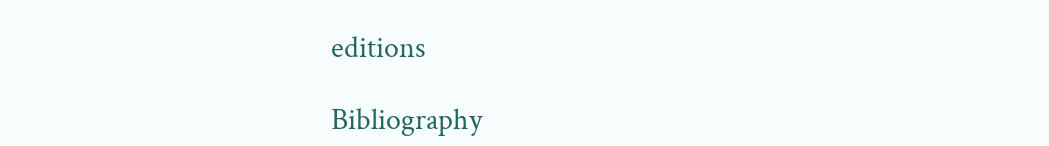editions

Bibliography